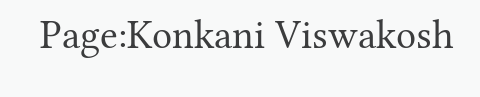Page:Konkani Viswakosh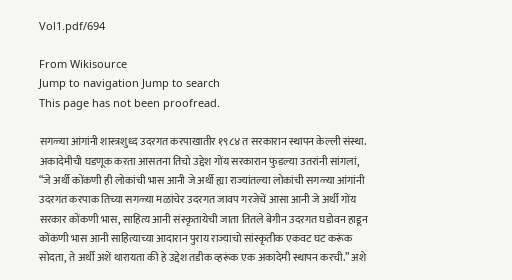Vol1.pdf/694

From Wikisource
Jump to navigation Jump to search
This page has not been proofread.

सगळ्या आंगांनी शास्त्रशुध्द उदरगत करपाखातीर १९८४ त सरकारान स्थापन केल्ली संस्था. अकादेमीची घडणूक करता आसतना तिचो उद्देश गोंय सरकारान फुडल्या उतरांनी सांगलां, “जे अर्थी कोंकणी ही लोकांची भास आनी जे अर्थी ह्या राज्यांतल्या लोकांची सगळ्या आंगांनी उदरगत करपाक तिच्या सगळ्या मळांचेर उदरगत जावप गरजेचें आसा आनी जे अर्थी गोंय सरकार कोंकणी भास, साहित्य आनी संस्कृतायेची जाता तितले बेगीन उदरगत घडोवन हाडून कोंकणी भास आनी साहित्याच्या आदारान पुराय राज्याचो सांस्कृतीक एकवट घट करूंक सोदता, ते अर्थी अशें थारायता की हे उद्देश तडीक व्हरूंक एक अकादेमी स्थापन करची.” अशे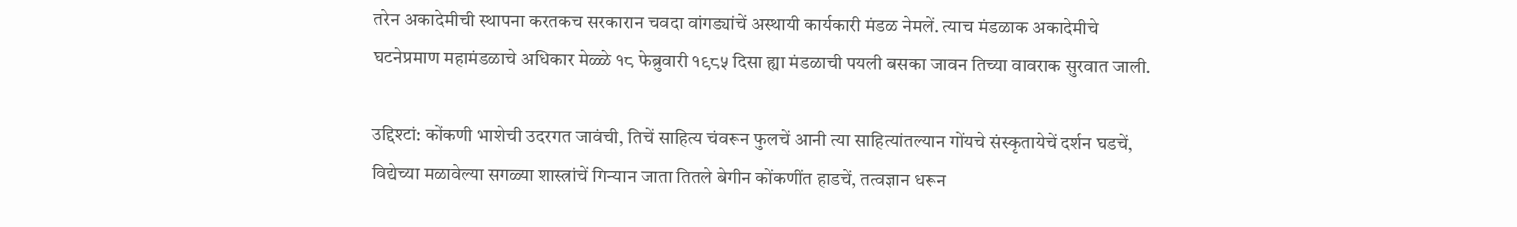तरेन अकादेमीची स्थापना करतकच सरकारान चवदा वांगड्यांचें अस्थायी कार्यकारी मंडळ नेमलें. त्याच मंडळाक अकादेमीचे घटनेप्रमाण महामंडळाचे अधिकार मेळ्ळे १८ फेब्रुवारी १९८५ दिसा ह्या मंडळाची पयली बसका जावन तिच्या वावराक सुरवात जाली.

उद्दिश्टां: कोंकणी भाशेची उदरगत जावंची, तिचें साहित्य चंवरून फुलचें आनी त्या साहित्यांतल्यान गोंयचे संस्कृतायेचें दर्शन घडचें, विद्येच्या मळावेल्या सगळ्या शास्त्रांचें गिन्यान जाता तितले बेगीन कोंकणींत हाडचें, तत्वज्ञान धरून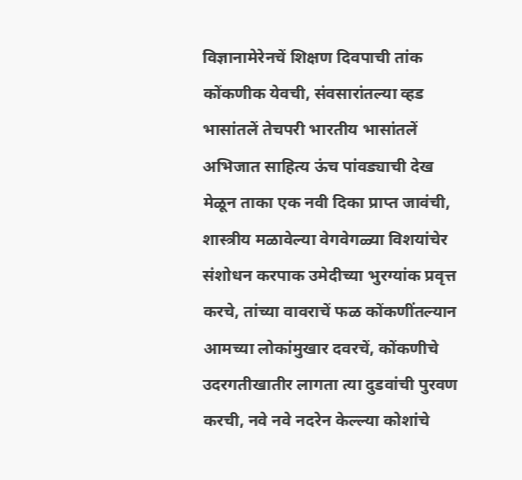विज्ञानामेरेनचें शिक्षण दिवपाची तांक कोंकणीक येवची, संवसारांतल्या व्हड भासांतलें तेचपरी भारतीय भासांतलें अभिजात साहित्य ऊंच पांवड्याची देख मेळून ताका एक नवी दिका प्राप्त जावंची, शास्त्रीय मळावेल्या वेगवेगळ्या विशयांचेर संशोधन करपाक उमेदीच्या भुरग्यांक प्रवृत्त करचे, तांच्या वावराचें फळ कोंकणींतल्यान आमच्या लोकांमुखार दवरचें, कोंकणीचे उदरगतीखातीर लागता त्या दुडवांची पुरवण करची, नवे नवे नदरेन केल्ल्या कोशांचे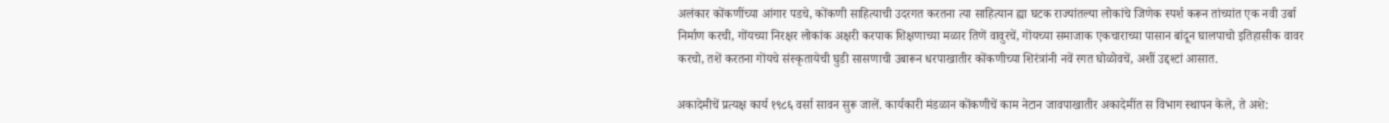अलंकार कोंकणींच्या आंगार पडचे, कोंकणी साहित्याची उदरगत करतना त्या साहित्यान ह्या घटक राज्यांतल्या लोकांचे जिणेक स्पर्श करून तांच्यांत एक नवी उर्बा निर्माण करची, गोंयच्या निरक्षर लोकांक अक्षरी करपाक शिक्षणाच्या मळार तिणें वावुरचें, गोंयच्या समाजाक एकचाराच्या पासान बांदून घालपाचो इतिहासीक वावर करचो, तशें करतना गोंयचे संस्कृतायेची घुडी सासणाची उबारून धरपाखातीर कोंकणीच्या शिरंत्रांनी नवें रगत घोळोवचें, अशीं उद्दश्टां आसात.

अकादेमीचें प्रत्यक्ष कार्य १९८६ वर्सा सावन सुरू जालें. कार्यकारी मंडळान कोंकणीचें काम नेटान जावपाखातीर अकादेमींत स विभाग स्थापन केले, ते अशे: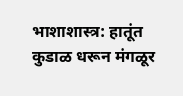भाशाशास्त्र: हातूंत कुडाळ धरून मंगळूर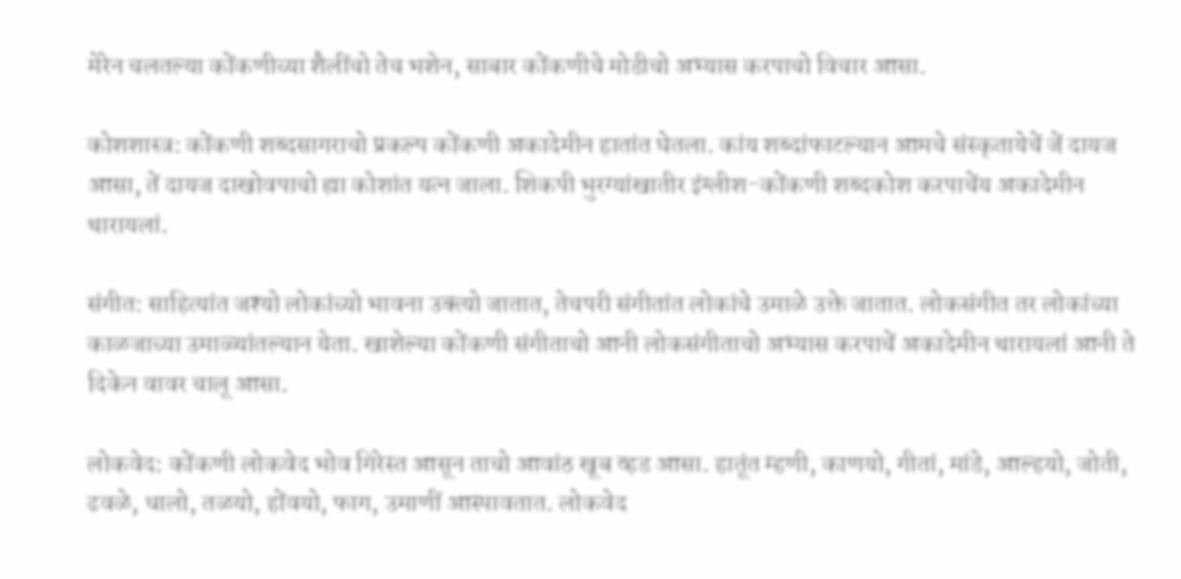मेरेन चलतल्या कोंकणीच्या शैलींचो तेच भशेन, साबार कोंकणीचे मोडीचो अभ्यास करपाचो विचार आसा.

कोशशास्त्र: कोंकणी शब्दसागराचो प्रकल्प कोंकणी अकादेमीन हातांत घेतला. कांय शब्दांफाटल्यान आमचे संस्कृतायेचें जें दायज आसा, तें दायज दाखोवपाचो ह्या कोशांत यत्न जाला. शिकपी भुरग्यांखातीर इंग्लीश-कोंकणी शब्दकोश करपाचेंय अकादेमीन थारायलां.

संगीत: साहित्यांत जश्यो लोकांच्यो भावना उक्त्यो जातात, तेचपरी संगीतांत लोकांचे उमाळे उक्ते जातात. लोकसंगीत तर लोकांच्या काळजाच्या उमाळ्यांतल्यान येता. खाशेल्या कोंकणी संगीताचो आनी लोकसंगीताचो अभ्यास करपाचें अकादेमीन थारायलां आनी ते दिकेन वावर चालू आसा.

लोकवेद: कोंकणी लोकवेद भोव गिरेस्त आसून ताचो आवांठ खूब व्हड आसा. हातूंत म्हणी, काणयो, गीतां, मांडे, आल्हयो, जोती, ढवळे, धालो, तळयो, होंवयो, फाग, उमाणीं आस्पावतात. लोकवेद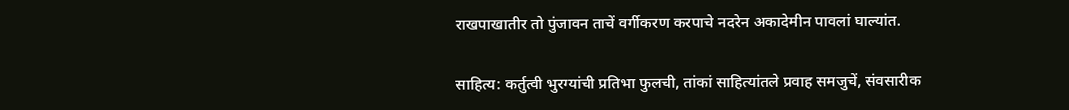राखपाखातीर तो पुंजावन ताचें वर्गीकरण करपाचे नदरेन अकादेमीन पावलां घाल्यांत.

साहित्य: कर्तुत्वी भुरग्यांची प्रतिभा फुलची, तांकां साहित्यांतले प्रवाह समजुचें, संवसारीक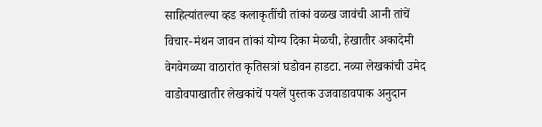साहित्यांतल्या व्हड कलाकृतींची तांकां वळख जावंची आनी तांचें विचार-मंथन जावन तांकां योग्य दिका मेळची, हेखातीर अकादेमी वेगवेगळ्या वाठारांत कृतिसत्रां घडोवन हाडटा. नव्या लेखकांची उमेद वाडोवपाखातीर लेखकांचें पयलें पुस्तक उजवाडावपाक अनुदान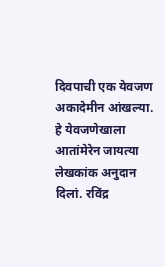दिवपाची एक येवजण अकादेमीन आंखल्या. हे येवजणेखाला आतांमेरेन जायत्या लेखकांक अनुदान दिलां. रविंद्र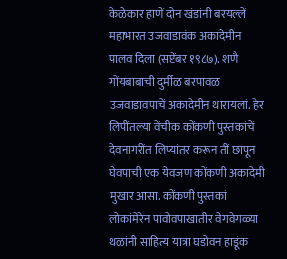केळेकार हाणें दोन खंडांनी बरयल्लें महाभारत उजवाडावंक अकादेमीन पालव दिला (सप्टेंबर १९८७). शणै गोंयबाबाची दुर्मीळ बरपावळ उजवाडावपाचें अकादेमीन थारायलां. हेर लिपींतल्या वेंचीक कोंकणी पुस्तकांचें देवनागरींत लिप्यांतर करून तीं छापून घेवपाची एक येवजण कोंकणी अकादेमी मुखार आसा. कोंकणी पुस्तकां लोकांमेरेन पावोवपाखातीर वेगवेगळ्या थळांनी साहित्य यात्रा घडोवन हाडूंक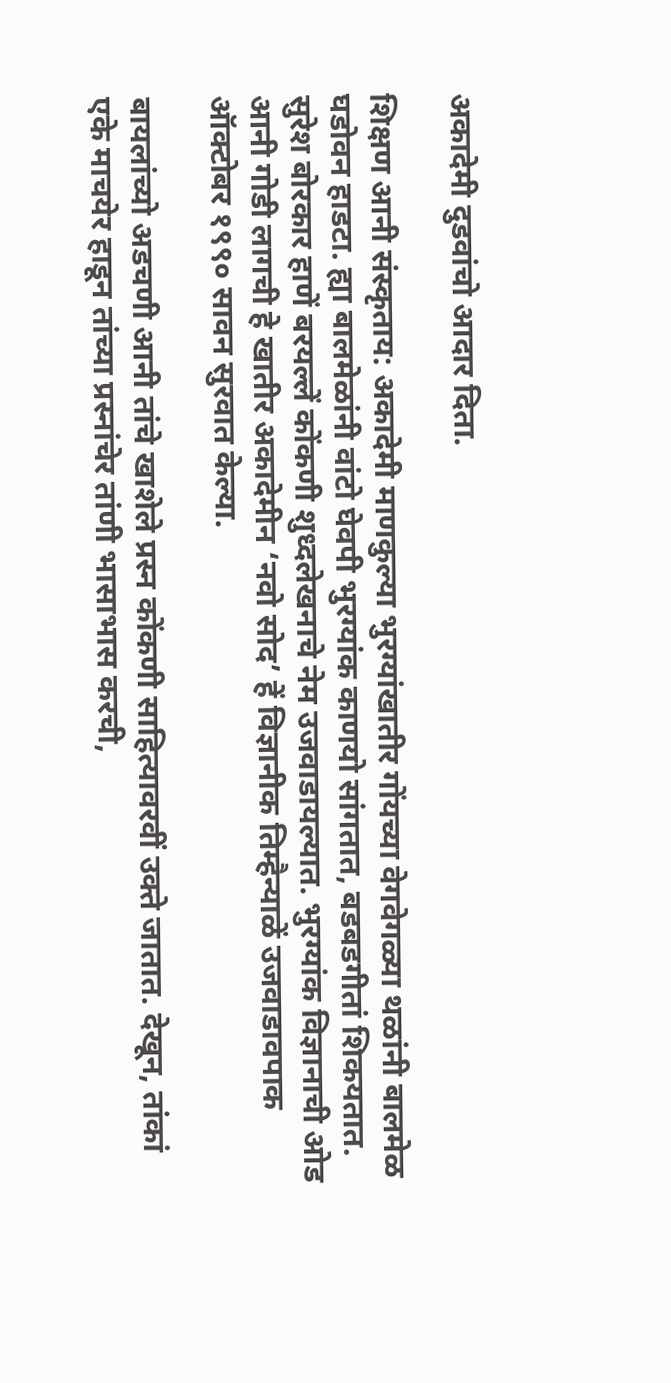अकादेमी दुडवांचो आदार दिता.

शिक्षण आनी संस्कृताय: अकादेमी माणकुल्या भुरग्यांखातीर गोंयच्या वेगवेगळ्या थळांनी बालमेळ घडोवन हाडटा. ह्या बालमेळांनी वांटो घेवपी भुरग्यांक काणयो सांगतात, बडबडगीतां शिकयतात. सुरेश बोरकार हाणें बरयल्लें कोंकणी शुध्दलेखनाचे नेम उजवाडायल्यात. भुरग्यांक विज्ञानाची ओड आनी गोडी लागची हे खातीर अकादेमीन ‘नवो सोद’ हें विज्ञानीक तिम्हैन्याळें उजवाडावपाक ऑक्टोबर १९९० सावन सुरवात केल्या.

बायलांच्यो अडचणी आनी तांचे खाशेले प्रस्न कोंकणी साहित्यावरवीं उक्ते जातात. देखून, तांकां एके माचयेर हाडून तांच्या प्रस्नांचेर तांणी भासाभास करची,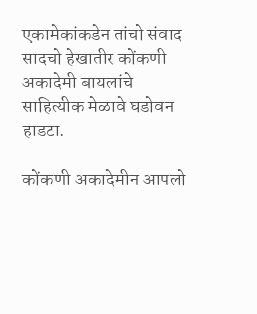एकामेकांकडेन तांचो संवाद सादचो हेखातीर कोंकणी अकादेमी बायलांचे साहित्यीक मेळावे घडोवन हाडटा.

कोंकणी अकादेमीन आपलो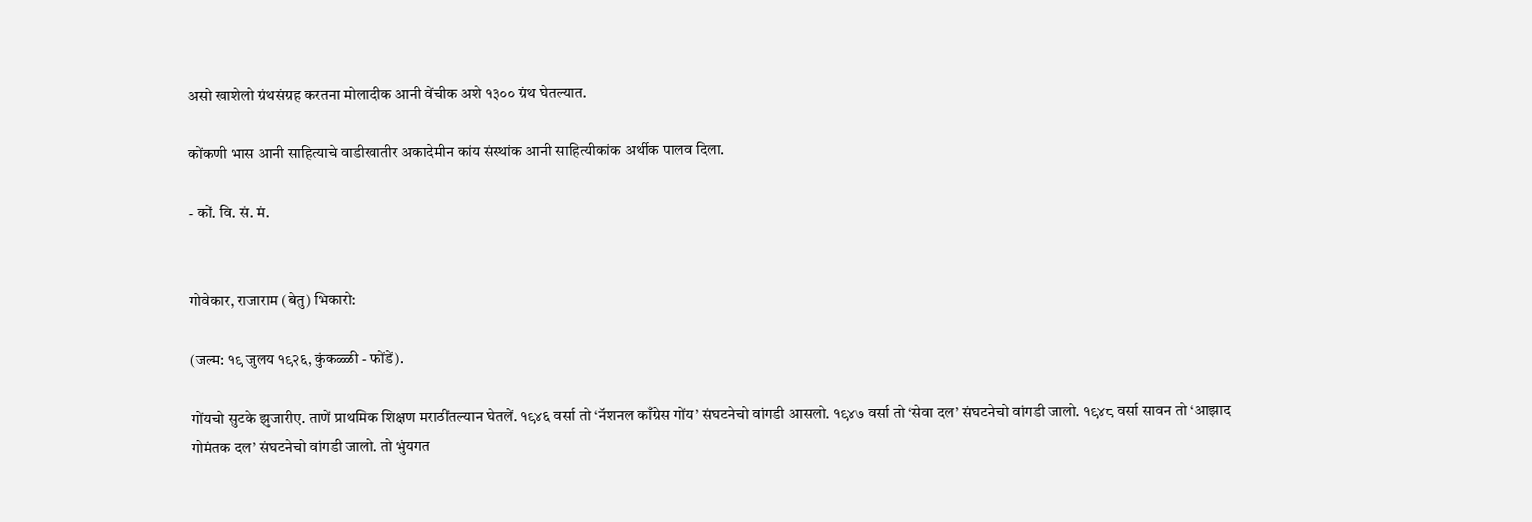असो खाशेलो ग्रंथसंग्रह करतना मोलादीक आनी वेंचीक अशे १३०० ग्रंथ घेतल्यात.

कोंकणी भास आनी साहित्याचे वाडीखातीर अकादेमीन कांय संस्थांक आनी साहित्यीकांक अर्थीक पालव दिला.

- कों. वि. सं. मं.


गोवेकार, राजाराम (बेतु) भिकारो:

(जल्म: १९ जुलय १९२६, कुंकळ्ळी - फोंडें).

गोंयचो सुटके झुजारीए. ताणें प्राथमिक शिक्षण मराठींतल्यान घेतलें. १९४६ वर्सा तो ‘नॅशनल काँग्रेस गोंय’ संघटनेचो वांगडी आसलो. १९४७ वर्सा तो ‘सेवा दल’ संघटनेचो वांगडी जालो. १९४८ वर्सा सावन तो ‘आझाद गोमंतक दल’ संघटनेचो वांगडी जालो. तो भुंयगत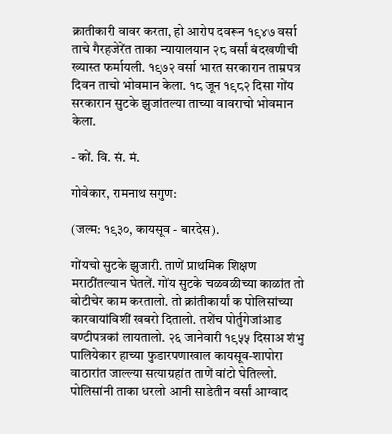क्रातीकारी वावर करता, हो आरोप दवरून १९४७ वर्सा ताचे गैरहजेरेंत ताका न्यायालयान २८ वर्सां बंदखणीची ख्यास्त फर्मायली. १९७२ वर्सा भारत सरकारान ताम्रपत्र दिवन ताचो भोवमान केला. १८ जून १९८२ दिसा गोंय सरकारान सुटके झुजांतल्या ताच्या वावराचो भोवमान केला.

- कों. वि. सं. मं.

गोवेकार, रामनाथ सगुण:

(जल्म: १९३०, कायसूव - बारदेस).

गोंयचो सुटके झुजारी. ताणें प्राथमिक शिक्षण मराठींतल्यान घेतलें. गोंय सुटके चळवळीच्या काळांत तो बोटीचेर काम करतालो. तो क्रांतीकार्यां क पोलिसांच्या कारवायांविशीं खबरो दितालो. तशेंच पोर्तुगेजांआड वण्टीपत्रकां लायतालो. २६ जानेवारी १९५५ दिसाअ शंभु पालियेकार हाच्या फुडारपणाखाल कायसूव-शापोरा वाठारांत जाल्ल्या सत्याग्रहांत ताणें वांटो घेतिल्लो. पोलिसांनी ताका धरलो आनी साडेतीन वर्सां आग्वाद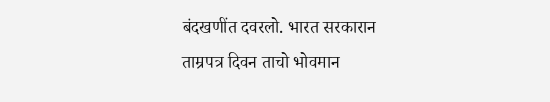बंदखणींत दवरलो. भारत सरकारान ताम्रपत्र दिवन ताचो भोवमान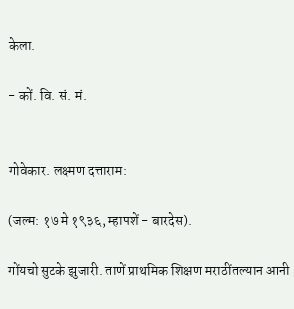केला.

- कों. वि. सं. मं.


गोवेकार. लक्ष्मण दत्ताराम:

(जल्म: १७ मे १९३६, म्हापशें - बारदेस).

गोंयचो सुटके झुजारी. ताणें प्राथमिक शिक्षण मराठींतल्यान आनी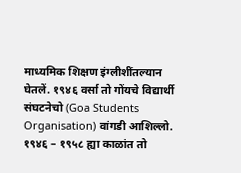माध्यमिक शिक्षण इंग्लीशींतल्यान घेतलें. १९४६ वर्सा तो गोंयचे विद्यार्थी संघटनेचो (Goa Students Organisation) वांगडी आशिल्लो. १९४६ – १९५८ ह्या काळांत तो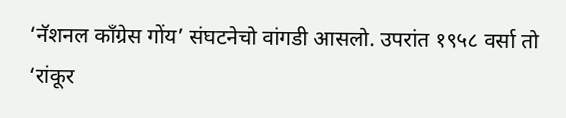‘नॅशनल काँग्रेस गोंय’ संघटनेचो वांगडी आसलो. उपरांत १९५८ वर्सा तो ‘रांकूर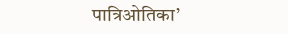पात्रिओतिका’